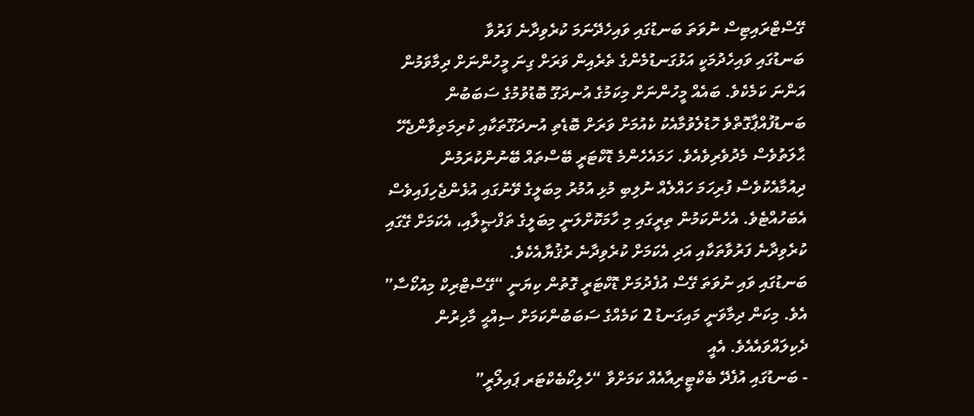ގޭސްޓްރައިޓިސް ނުވަތަ ބަނޑުގައި ވައިހެދޭނަމަ ކުރެވިދާނެ ފަރުވާ
ބަނޑުގައި ވައިހެދުމަކީ އަޅުގަނޑުމެންގެ ތެރެއިން ވަރަށް ގިނަ މީހުންނަށް ދިމާވަމުން އަންނަ ކަމެކެވެ. ބައެއް މީހުންނަށް މިކަމުގެ އުނދަގޫ ބޮޑުވުމުގެ ސަބަބުން ބަނޑުފުއްޕާގޮތްވެ ހޮޑުލެވުމާއެކު ކެއުމަށް ވަރަށް ބޮޑެތި އުނދަގޫތަކާއި ކުރިމަތިވާންޖެހޭ ޙާލަތުވެސް މެދުވެރިވެއެވެ. ހަމައެހެންމެ ޑޮކްޓަރީ ބޭސްތައް ބޭނުންކުރަމުން ދިއުމާއެކުވެސް ފުރިހަމަ ހައްލެއް ނުލިބި މުޅި އުމުރު މިބަލީގެ ވޭނުގައި އުޅެންޖެހިފައިވެސް އެބަހުއްޓެވެ. އެހެންކަމުން ތިރީގައި މި ހާމަކޮށްލަނީ މިބަލީގެ ތަފްޞީލާއި، އެކަމަށް ގޭގައި ކުރެވިދާނެ ފަރުވާތަކާއި އަދި އެކަމަށް ކުރެވިދާނެ ރުޤުޔާއެކެވެ.
ބަނޑުގައި ވައި ނުވަތަ ގޭސް އުފެދުމަށް ޑޮކްޓަރީ ގޮތުން ކިޔަނީ “ގޭސްޓްރިކް މިއުކޯސާ” އެވެ. މިކަން ދިމާވަނީ މައިގަނޑު 2 ކަމެއްގެ ސަބަބުންކަމަށް ސިއްޙީ މާހިރުން ދެކިލައްވައެއެވެ. އެއީ
- ބަނޑުގައި އުފެދޭ ބެކްޓީރިއާއެއް ކަމަށްވާ “ހެލިކޯބެކްޓަރ ޕައިލޯރީ”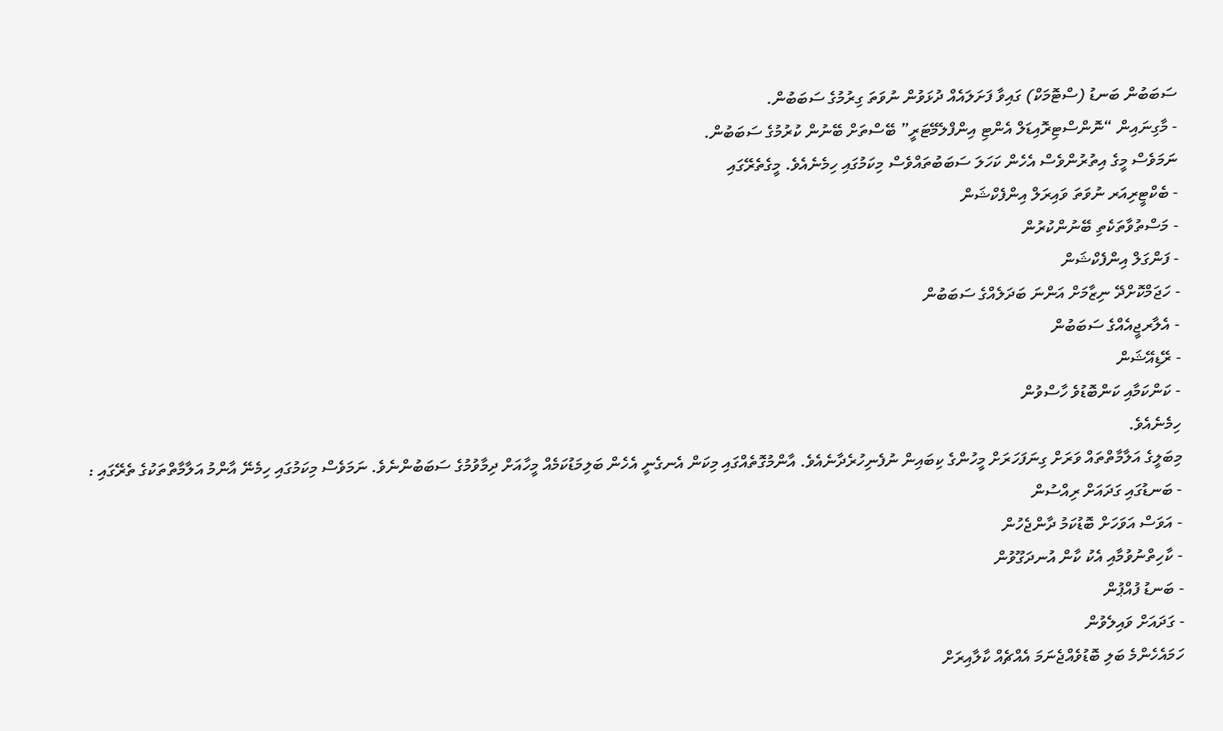ސަބަބުން ބަނޑު (ސްޓޮމަކް) ގައިވާ ފަށަލައެއް ދުޅަވުން ނުވަތަ ގިރުމުގެ ސަބަބުން.
- މާގިނައިން “ނޮންސްޓިރޮއިޑަލް އެންޓި އިންފްލެމޭޓަރީ” ބޭސްތަށް ބޭނުން ކުރުމުގެ ސަބަބުން.
ނަމަވެސް މީގެ އިތުރުންވެސް އެހެން ކަހަލަ ސަބަބުތައްވެސް މިކަމުގައި ހިމެނެއެވެ. މީގެތެރޭގައި
- ބެކްޓީރިއަރ ނުވަތަ ވައިރަލް އިންފެކްޝަން
- މަސްތުވާތަކެތި ބޭނުންކުރުން
- ފަންގަލް އިންފެކްޝަން
- ހަޖަމްކޮށްދޭ ނިޒާމަށް އަންނަ ބަދަލެއްގެ ސަބަބުން
- އެލާރޖީއެއްގެ ސަބަބުން
- ރޭޑިއޭޝަން
- ކަންކަމާއި ކަންބޮޑުވެ ހާސްވުން
ހިމެނެއެވެ.
މިބަލީގެ އަލާމާތްތައް ވަރަށް ގިނަފަހަރަށް މީހުންގެ ކިބައިން ނުފެނިހުރެދާނެއެވެ. އާންމުގޮތެއްގައި މިކަން އެނގެނީ އެހެން ބަލިމަޑުކަމެއް މީހާއަށް ދިމާވުމުގެ ސަބަބުންނެވެ. ނަމަވެސް މިކަމުގައި ހިމެނޭ އާންމު އަލާމާތްތަކުގެ ތެރޭގައި :
- ބަނޑުގައި ގަދައަށް ރިއްސުން
- އަވަސް އަވަހަށް ބޮޑުކަމު ދާންޖެހުން
- ކާހިތްނުވުމާއި އެކު ކާން އުނދަގޫވުން
- ބަނޑު ފުއްޕުން
- ގަދައަށް ވައިލެވުން
ހަމައެހެންމެ ބަލި ބޮޑުވެއްޖެނަމަ އެއްޗެއް ކާލާއިރަށް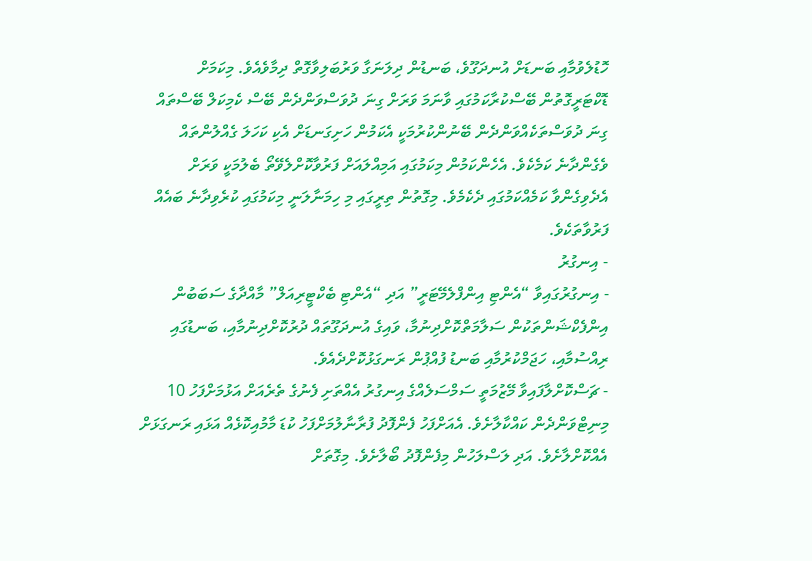ހޮޑުލެވުމާއި ބަނޑަށް އުނދަގޫވެ، ބަނޑުން ދިލަނަގާ ވަރުބަލިވާގޮތް ދިމާވެއެވެ. މިކަމަށް ޑޮކްޓަރީގޮތުން ބޭސްކުރާކަމުގައި ވާނަމަ ވަރަށް ގިނަ ދުވަސްވަންދެން ބޭސް ކެމިކަލް ބޭސްތައް ގިނަ ދުވަސްތަކެއްވަންދެން ބޭނުންކުރުމަކީ އެކަމުން ހަށިގަނޑަށް އެކި ކަހަލަ ގެއްލުންތައް ވެގެންދާނެ ކަމެކެވެ. އެހެންކަމުން މިކަމުގައި އަމިއްލައަށް ފަރުވާކޮށްލެވޭތޯ ބެލުމަކީ ވަރަށް އެދެވިގެންވާ ކަމެއްކަމުގައި ދެކެމެވެ. މިގޮތުން ތިރީގައި މި ހިމަނާލަނީ މިކަމުގައި ކުރެވިދާނެ ބައެއް ފަރުވާތަކެވެ.
- އިނގުރު
- އިނގުރުގައިވާ “އެންޓި އިންފްލެމޭޓަރީ” އަދި “އެންޓި ބެކްޓީރިއަލް” މާއްދާގެ ސަބަބުން އިންފެކްޝަންތަކުން ސަލާމަތްކޮށްދިނުމާ، ވައިގެ އުނދަގޫތައް ދުރުކޮށްދިނުމާއި، ބަނޑުގައި ރިއްސުމާއި، ހަޖަމްކުރުމާއި ބަނޑު ފުއްޕުން ރަނގަޅުކޮށްދެއެވެ.
- ޗަސްކޮށްލާފައިވާ މޭޒުމަތީ ސަމްސަލެއްގެ އިނގުރު އެއްތަށި ފެނުގެ ތެރެއަށް އަޅުމަށްފަހު 10 މިނިޓްވަންދެން ކައްކާލާށެވެ. އެއަށްފަހު ފެންފޮދު ފުރާނާލުމަށްފަހު ކުޑަ މާމުއިކޮޅެއް އަޅައި ރަނގަޅަށް އެއްކޮށްލާށެވެ. އަދި ލަސްލަހުން މިފެންފޮދު ބޯލާށެވެ. މިގޮތަށް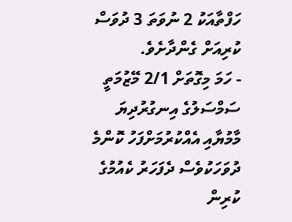ހަފްތާއަކު 2 ނުވަތަ 3 ދުވަސް ކުރިއަށް ގެންދާށެވެ.
- ހަމަ މިގޮތަށް 2/1 މޭޒުމަތީ ސަމްސަލުގެ އިނގުރުދިޔަ މާމުޔާއި އެއްކުރުމަށްފަހު ކޮންމެ ދުވަހަކުވެސް ދެފަހަރު ކެއުމުގެ ކުރިން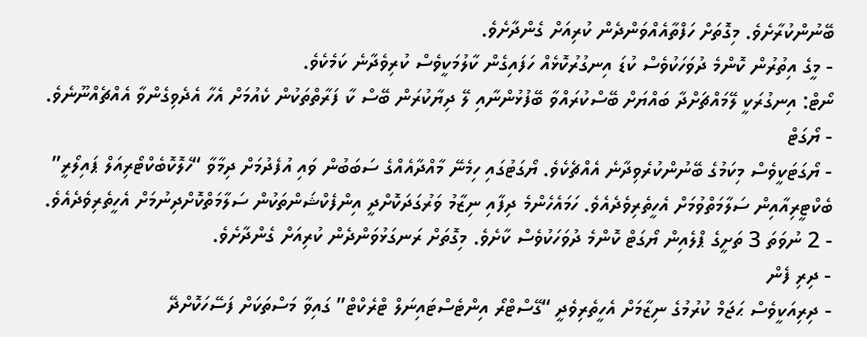ބޭނުންކުރާށެވެ. މިގޮތަށް ހަފްތާއެއްވަންދެން ކުރިއަށް ގެންދާށެވެ.
- މީގެ އިތުރުން ކޮންމެ ދުވަހަކުވެސް ކުޑަ އިނގުރުކޮޅެއް ހަފައިގެން ކާލުމަކީވެސް ކުރިވެދާނެ ކަމެކެވެ.
ނޯޓް: އިނގުރަކީ ލޭމައްޗަށްދާ ބައްޔަށް ބޭސްކުރައްވާ ބޭފުޅުންނާއި ލޭ ދިޔާކުރަން ބޭސް ކާ ފަރާތްތަކުން ކެއުމަށް އެހާ އެދެވިގެންވާ އެއްޗެއްނޫނެވެ.
- ޔޯގަޓް
- ޔޯގަޓަކީވެސް މިކަމުގެ ބޭނުންކުރެވިދާނެ އެއްޗެކެވެ. ޔޯގަޓުގައި ހިމެނޭ މާއްދާއެއްގެ ސަބަބުން ވައި އުފެދުމަށް ދިމާވާ “ހެލޮކޮބެކްޓޯރިއަލް ޕައިލޯރީ” ބެކްޓީރިއާއިން ސަލާމަތްވުމަށް އެހީތެރިވެދެއެވެ. ހަމައެހެންމެ ދިފާއި ނިޒާމު ވަރުގަދަކޮށްދީ އިންފެކްޝަންތަކުން ސަލާމަތްކޮށްދިނުމަށް އެހީތެރިވެދެއެވެ.
- 2 ނުވަތަ 3 ތަށީގެ ޕްލެއިން ޔޯގަޓް ކޮންމެ ދުވަހަކުވެސް ކާށެވެ. މިގޮތަށް ރަނގަޅުވަންދެން ކުރިއަށް ގެންދާށެވެ.
- ދިރި ފެން
- ދިރިއަކީވެސް ޙަޖަމް ކުރުމުގެ ނިޒާމަށް އެހީތެރިވެދީ “ގޭސްޓްރޯ އިންޓެސްޓައިނަލް ޓްރެކްޓް” ގައިވާ މަސްތަކަށް ފަސޭހަކޮށްދޭ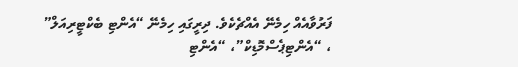ފަރުވާއެއް ހިމެނޭ އެއްޗެކެވެ. ދިރީގައި ހިމެނޭ “އެންޓި ބެކްޓީރިއަލް” ، “އެންޓިޕެސްމޮޑިކް”، “އެންޓި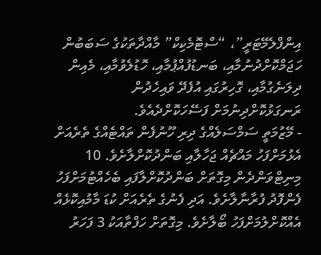އިންފްލެމޭޓަރީ”، “ސްޓޮމެކިކް” މާއްދާތަކުގެ ސަބަބުން ހަޖަމްކޮށްދުނުމާއި، ބަނޑުފުއްޕުމާއި، ހޮޑުލެވުމާއި، މެއިން ދިލަނެގުމާއި، ގޮހިރުގައި އުފެދޭ ވައިހެދުން ރަނގަޅުކޮށްދިނުމަށް ފަސޭހަކޮށްދެއެވެ.
- މޭޒުމަތީ ސަމްސަލެއްގެ ދިރި ހޫނުފެން ތައްޓެއްގެ ތެރެއަށް އެޅުމަށްފަހު މައްޗެއް ޖަހާލާއި ބަންދުކޮށްލާށެވެ. 10 މިނިޓްވަންދެން މިގޮތަށް ބަންދުކޮށްލާފައި ބެހެއްޓުމަށްފަހު ފެންފޮދު ފުރާނާލާށެވެ. އަދި ފެނުގެ ތެރެއަށް ކުޑަ މާމުއިކޮޅެއް އެއްކޮށްލުމަށްފަހު ބޯލާށެވެ. މިގޮތަށް ހަފްތާއަކު 3 ފަހަރު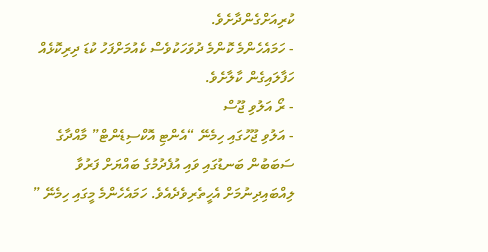ކުރިއަށްގެންދާށެވެ.
- ހަމައެހެންމެ ކޮންމެ ދުވަހަކުވެސް ކެއުމަށްފަހު ކުޑަ ދިރިކޮޅެއް ހަފާލައިގެން ކާލާށެވެ.
- ރޯ އަލުވި ޖޫސް
- އަލުވި ޖޫހުގައި ހިމެނޭ “އެންޓި އޮކްސިޑެންޓް” މާއްދާގެ ސަބަބުން ބަނޑުގައި ވައި އުފެދުމުގެ ބައްޔަށް ފަރުވާ ލިއްބައިދިނުމަށް އެހީތެރިވެދެއެވެ. ހަމައެހެންމެ މީގައި ހިމެނޭ ”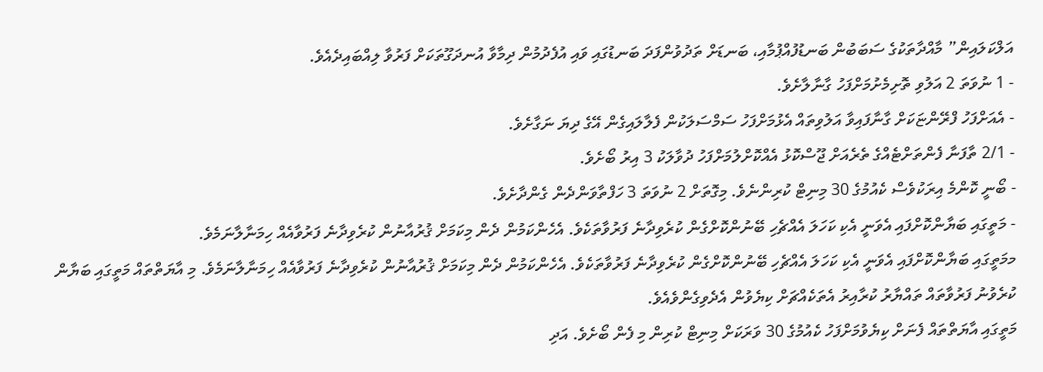އަލްކަލައިން” މާއްދާތަކުގެ ސަބަބުން ބަނޑުފުއްޕުމާއި، ބަނޑަށް ތަދުވުންފަދަ ބަނޑުގައި ވައި އުފެދުމުން ދިމާވާ އުނދަގޫތަކަށް ފަރުވާ ލިއްބައިދެއެވެ.
- 1 ނުވަތަ 2 އަލުވި ތޮށިމެށުމަށްފަހު ގާނާލާށެވެ.
- އެއަށްފަހު ފްރޭންޏަކަށް ގާނާފައިވާ އަލުވިތައް އެޅުމަށްފަހު ސަމްސަލަކުން ފެލާލައިގެން އޭގެ ދިޔަ ނަގާށެވެ.
- 2/1 ތާފަނާ ފެންތަށްޓެއްގެ ތެރެއަށް ޖޫސްކޮޅު އެއްކޮށްލުމަށްފަހު ދުވާލަކު 3 އިރު ބޯށެވެ.
- ބޯނީ ކޮންމެ އިރަކުވެސް ކެއުމުގެ 30 މިނިޓް ކުރިންނެވެ. މިގޮތަށް 2 ނުވަތަ 3 ހަފްތާވަންދެން ގެންދާށެވެ.
- މަތީގައި ބަޔާންކޮށްފައި އެވަނީ އެކި ކަހަލަ އެއްޗެހި ބޭނުންކޮށްގެން ކުރެވިދާނެ ފަރުވާތަކެވެ. އެހެންކަމުން ދެން މިކަމަށް ޤުރުއާނުން ކުރެވިދާނެ ފަރުވާއެއް ހިމަނާލާނަމެވެ.
މމަތީގައި ބަޔާންކޮށްފައި އެވަނީ އެކި ކަހަލަ އެއްޗެހި ބޭނުންކޮށްގެން ކުރެވިދާނެ ފަރުވާތަކެވެ. އެހެންކަމުން ދެން މިކަމަށް ޤުރުއާނުން ކުރެވިދާނެ ފަރުވާއެއް ހިމަނާލާނަމެވެ. މި އާޔަތްތައް މަތީގައި ބަޔާން ކުރެވުނު ފަރުވާތައް ތައްޔާރު ކުރާއިރު އެތަކެއްޗަށް ކިޔެވުން އެދެވިގެންވެއެވެ.
މަތީގައި އާޔަތްތައް ފެނަށް ކިޔެވުމަށްފަހު ކެއުމުގެ 30 ވަރަކަށް މިނިޓް ކުރިން މި ފެން ބޯށެވެ. އަދި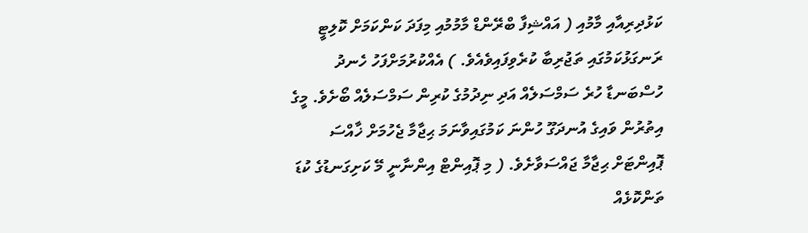ކަޅުދިރިއާއި މާމުއި ( އައްޝިފާ ބްރޭންޑް މާމުމުއި މިފަދަ ކަންކަމަށް ކޮލިޓީ ރަނގަޅުކަމުގައި ތަޖުރިބާ ކުރެވިފައިވެއެވެ. ) އެއްކުރުމަށްފަހު ހެނދު ހުސްބަނޑާ ހުރެ ސަމްސަލެއް އަދި ނިދުމުގެ ކުރިން ސަމްސަލެއް ބޯށެވެ. މީގެ އިތުރުން ވައިގެ އުނދަގޫ ހުންނަ ކަމުގައިވާނަމަ ޙިޖާމާ ޖެހުމަށް ޚާއްސަ ޕޮއިންޓަށް ޙިޖާމާ ޖައްސަވާށެވެ. ( މި ޕޮއިންޓް އިންނާނީ މޭ ކަށިގަނޑުގެ ކުޑަ ތަންކޮޅެއް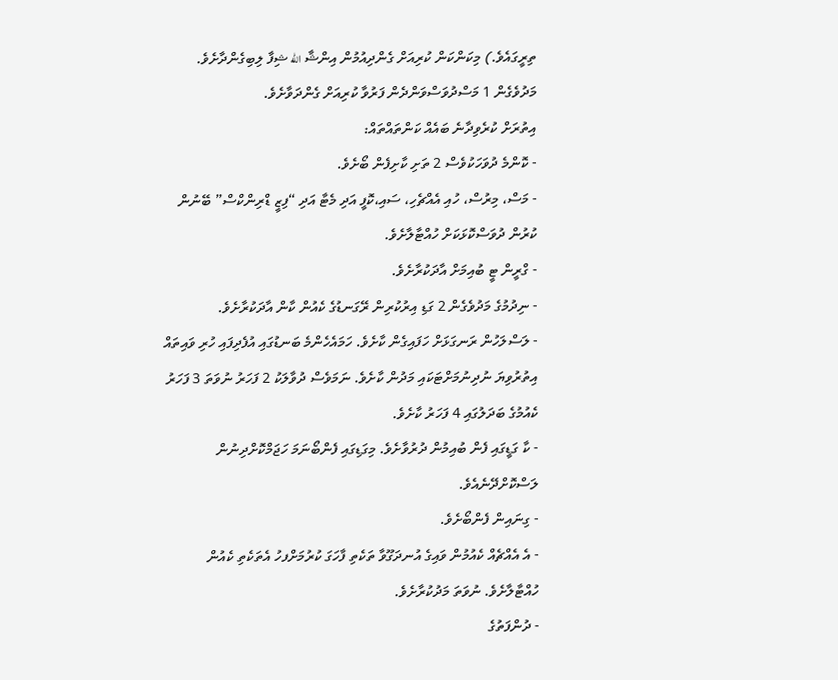ތިރީގައެވެ.) މިކަންކަން ކުރިއަށް ގެންދިއުމުން އިންޝާ الله ޝިފާ ލިބިގެންދާށެވެ. މަދުވެގެން 1 މަސްދުވަސްވަންދެން ފަރުވާ ކުރިއަށް ގެންދަވާށެވެ.
އިތުރަށް ކުރެވިދާނެ ބައެއް ކަންތައްތައް:
- ކޮންމެ ދުވަހަކުވެސް 2 ތަށި ކާށިފެން ބޯށެވެ.
- މަސް، މިރުސް، ހުއި އެއްޗެހި، ސައި،ކޮފީ އަދި މެޓާ އަދި “ފިޒީ ޑްރިންކްސް” ބޭނުން ކުރުން ދުވަސްކޮޅަކަށް ހުއްޓާލާށެވެ.
- ގްރީން ޓީ ބުއިމަށް އާދަކުރާށެވެ.
- ނިދުމުގެ މަދުވެގެން 2 ގަޑި އިރުކުރިން ރޭގަނޑުގެ ކެއުން ކާން އާދަކުރާށެވެ.
- ލަސްލަހުން ރަނގަޅަށް ހަފައިގެން ކާށެވެ. ހަމައެހެންމެ ބަނޑުގައި އުފެދިފައި ހުރި ވައިތައް އިތުރުވިޔަ ނުދިނުމަށްޓަކައި މަދުން ކާށެވެ. ނަމަވެސް ދުވާލަކު 2 ފަހަރު ނުވަތަ 3 ފަހަރު ކެއުމުގެ ބަދަލުގައި 4 ފަހަރު ކާށެވެ.
- ކާ ގަޑީގައި ފެން ބުއިމުން ދުރުވާށެވެ. މިގަޑިގައި ފެންބޯނަމަ ހަޖަމްކޮށްދިނުން ލަސްކޮށްދޭނެއެވެ.
- ގިނައިން ފެންބޯށެވެ.
- އެ އެއްޗެއް ކެއުމުން ވައިގެ އުނދަގޫވާ ތަކެތި ފާހަގަ ކުރުމަށްފހު އެތަކެތި ކެއުން ހުއްޓާލާށެވެ. ނުވަތަ މަދުކުރާށެވެ.
- ދުންފަތުގެ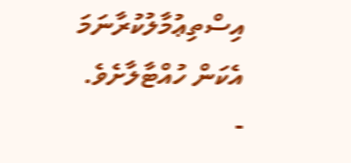އިސްތިޢުމާލުކުރާނަމަ އެކަން ހުއްޓާލާށެވެ.
-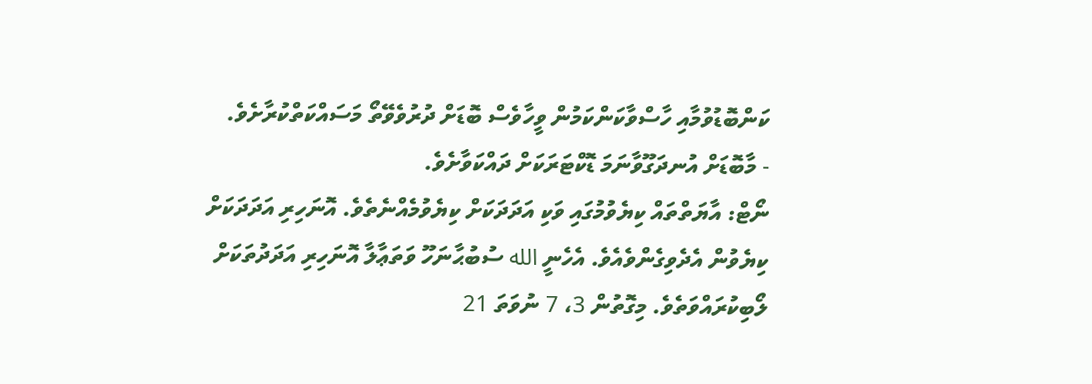ކަންބޮޑުވުމާއި ހާސްވާކަންކަމުން ވީހާވެސް ބޮޑަށް ދުރުވެވޭތޯ މަސައްކަތްކުރާށެވެ.
- މާބޮޑަށް އުނދަގޫވާނަމަ ޑޮކްޓަރަކަށް ދައްކަވާށެވެ.
ނޯޓް: އާޔަތްތައް ކިޔެވުމުގައި ވަކި އަދަދަކަށް ކިޔެވުމެއްނެތެވެ. އޮނަހިރި އަދަދަކަށް ކިޔެވުން އެދެވިގެންވެއެވެ. އެހެނީ الله ސުބުޙާނަހޫ ވަތަޢާލާ އޮނަހިރި އަދަދުތަކަށް ލޯބިކުރައްވަތެވެ. މިގޮތުން 3، 7 ނުވަތަ 21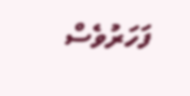ފަހަރުވެސް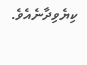ކިޔެވިދާނެއެވެ.